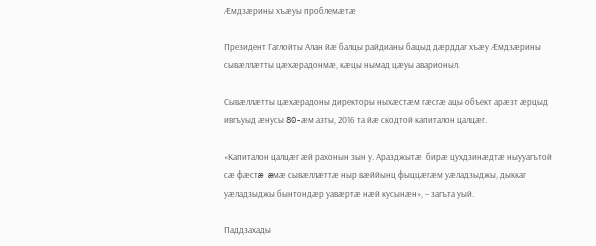Æмдзæрины хъæуы проблемæтæ

Президент Гаглойты Алан йæ балцы райдианы бацыд дæрддаг хъæу Æмдзæрины  сывæллæтты цæхæрадонмæ, кæцы нымад цæуы аварионыл.

Сывæллæтты цæхæрадоны директоры ныхæстæм гæсгæ ацы объект арæзт æрцыд ивгъуыд æнусы 80-æм азты, 2016 та йæ скодтой капиталон цалцæг.

«Капиталон цалцæг æй рахонын зын у. Аразджытæ  бирæ цухдзинæдтæ ныууагътой сæ фæстæ æмæ сывæллæттæ ныр вæййынц фыццæгæм уæладзыджы, дыккаг уæладзыджы бынтондæр уавæртæ нæй кусынæн», – загъта уый.

Паддзахады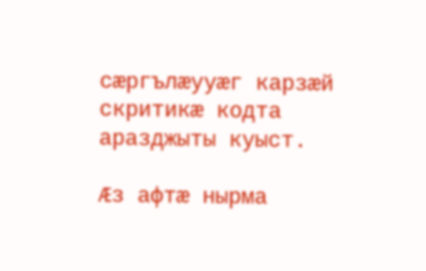сæргълæууæг карзæй скритикæ кодта аразджыты куыст.

Æз афтæ нырма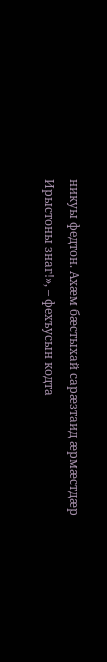никуы федтон. Ахæм бæстыхай сарæзтаид æрмæстдæр Ирыстоны знаг!», – фехъусын кодта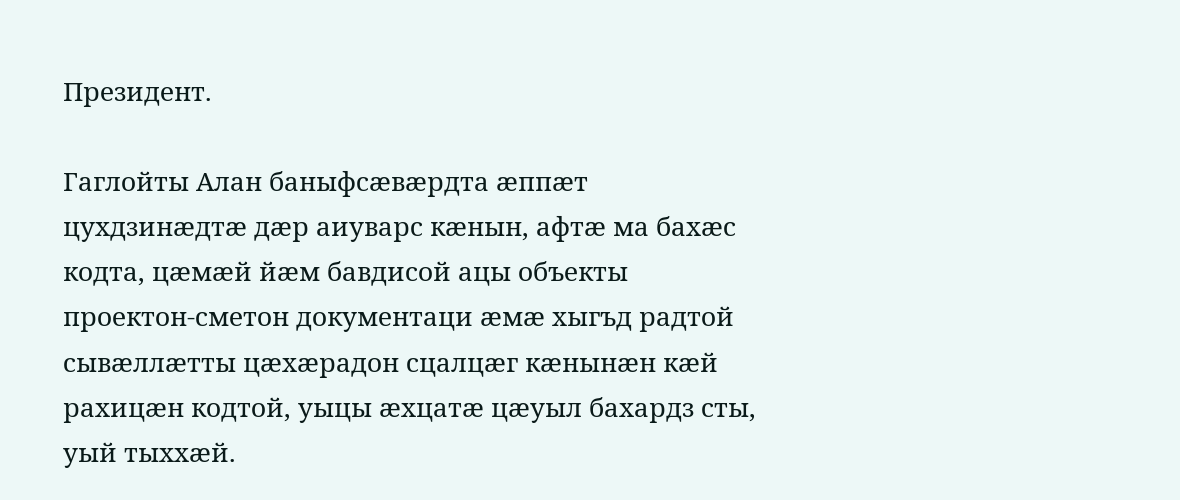Президент.

Гаглойты Алан баныфсæвæрдта æппæт цухдзинæдтæ дæр аиуварс кæнын, афтæ ма бахæс кодта, цæмæй йæм бавдисой ацы объекты проектон-сметон документаци æмæ хыгъд радтой сывæллæтты цæхæрадон сцалцæг кæнынæн кæй рахицæн кодтой, уыцы æхцатæ цæуыл бахардз сты, уый тыххæй.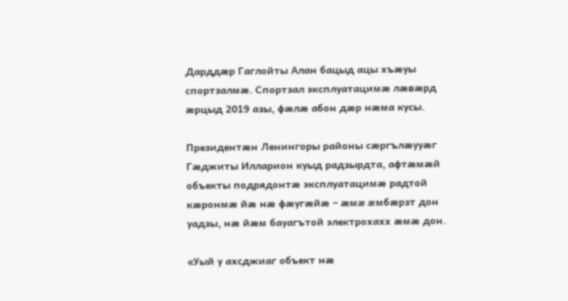Дарддæр Гаглойты Алан бацыд ацы хъæуы спортзалмæ. Спортзал эксплуатацимæ лæвæрд æрцыд 2019 азы, фæлæ абон дæр нæма кусы.

Президентæн Ленингоры районы сæргълæууæг Гæджиты Илларион куыд радзырдта, афтæмæй объекты подрядонтæ эксплуатацимæ радтой кæронмæ йæ нæ фæугæйæ – æмæ æмбæрзт дон уадзы, нæ йæм бауагътой электрохахх æмæ дон.

«Уый у ахсджиаг объект нæ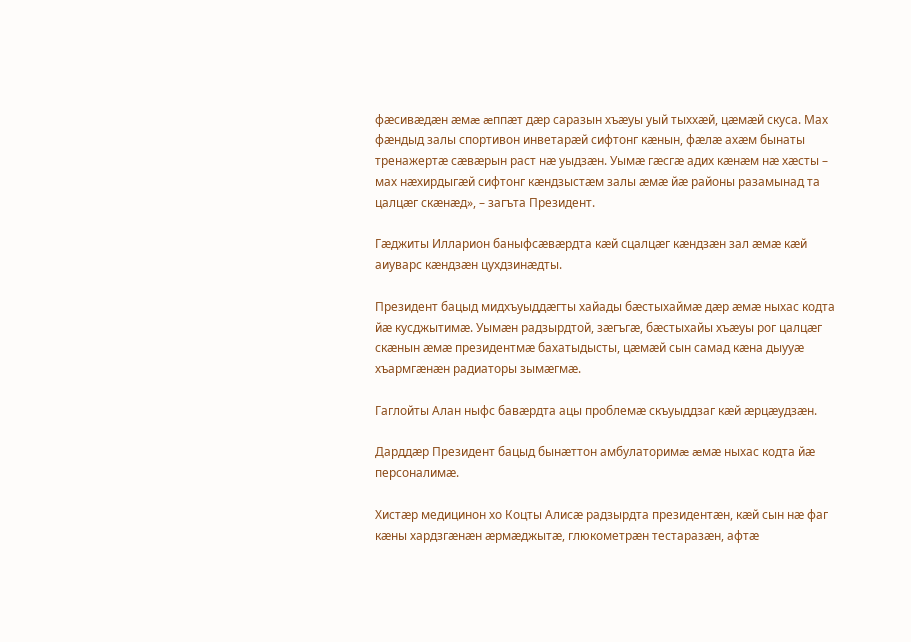фæсивæдæн æмæ æппæт дæр саразын хъæуы уый тыххæй, цæмæй скуса. Мах фæндыд залы спортивон инветарæй сифтонг кæнын, фæлæ ахæм бынаты тренажертæ сæвæрын раст нæ уыдзæн. Уымæ гæсгæ адих кæнæм нæ хæсты – мах нæхирдыгæй сифтонг кæндзыстæм залы æмæ йæ районы разамынад та цалцæг скæнæд», – загъта Президент.

Гæджиты Илларион баныфсæвæрдта кæй сцалцæг кæндзæн зал æмæ кæй аиуварс кæндзæн цухдзинæдты.

Президент бацыд мидхъуыддæгты хайады бæстыхаймæ дæр æмæ ныхас кодта йæ кусджытимæ. Уымæн радзырдтой, зæгъгæ, бæстыхайы хъæуы рог цалцæг скæнын æмæ президентмæ бахатыдысты, цæмæй сын самад кæна дыууæ хъармгæнæн радиаторы зымæгмæ.

Гаглойты Алан ныфс бавæрдта ацы проблемæ скъуыддзаг кæй æрцæудзæн.

Дарддæр Президент бацыд бынæттон амбулаторимæ æмæ ныхас кодта йæ персоналимæ.

Хистæр медицинон хо Коцты Алисæ радзырдта президентæн, кæй сын нæ фаг кæны хардзгæнæн æрмæджытæ, глюкометрæн тестаразæн, афтæ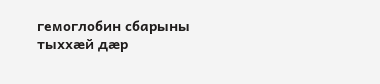гемоглобин сбарыны тыххæй дæр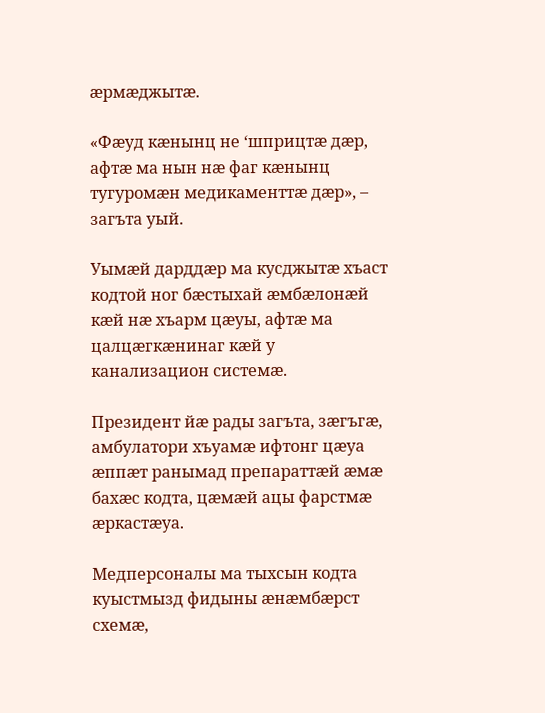æрмæджытæ.

«Фæуд кæнынц не ‘шприцтæ дæр, афтæ ма нын нæ фаг кæнынц тугуромæн медикаменттæ дæр», – загъта уый.

Уымæй дарддæр ма кусджытæ хъаст кодтой ног бæстыхай æмбæлонæй кæй нæ хъарм цæуы, афтæ ма цалцæгкæнинаг кæй у канализацион системæ.

Президент йæ рады загъта, зæгъгæ, амбулатори хъуамæ ифтонг цæуа æппæт ранымад препараттæй æмæ бахæс кодта, цæмæй ацы фарстмæ æркастæуа.

Медперсоналы ма тыхсын кодта куыстмызд фидыны æнæмбæрст схемæ,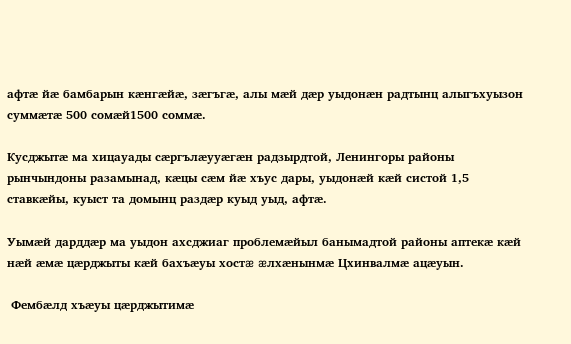афтæ йæ бамбарын кæнгæйæ, зæгъгæ, алы мæй дæр уыдонæн радтынц алыгъхуызон суммæтæ 500 сомæй1500 соммæ.

Кусджытæ ма хицауады сæргълæууæгæн радзырдтой, Ленингоры районы рынчындоны разамынад, кæцы сæм йæ хъус дары, уыдонæй кæй систой 1,5 ставкæйы, куыст та домынц раздæр куыд уыд, афтæ.

Уымæй дарддæр ма уыдон ахсджиаг проблемæйыл банымадтой районы аптекæ кæй нæй æмæ цæрджыты кæй бахъæуы хостæ æлхæнынмæ Цхинвалмæ ацæуын.

 Фембæлд хъæуы цæрджытимæ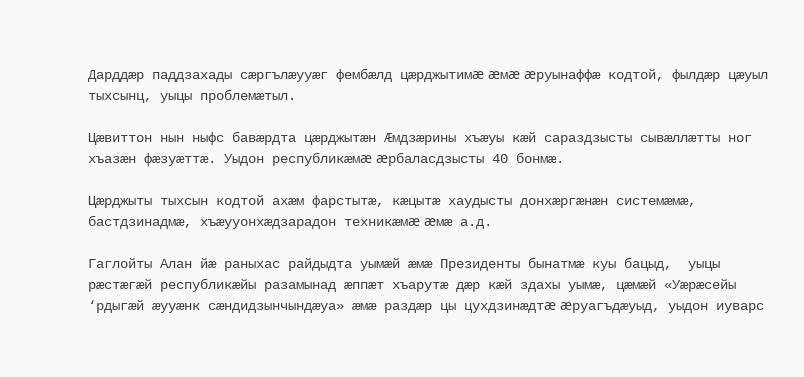Дарддæр паддзахады сæргълæууæг фембæлд цæрджытимæ æмæ æруынаффæ кодтой, фылдæр цæуыл тыхсынц, уыцы проблемæтыл.

Цæвиттон нын ныфс бавæрдта цæрджытæн Æмдзæрины хъæуы кæй сараздзысты сывæллæтты ног хъазæн фæзуæттæ. Уыдон республикæмæ æрбаласдзысты 40 бонмæ.

Цæрджыты тыхсын кодтой ахæм фарстытæ, кæцытæ хаудысты донхæргæнæн системæмæ, бастдзинадмæ, хъæууонхæдзарадон техникæмæ æмæ а.д.

Гаглойты Алан йæ раныхас райдыдта уымæй æмæ Президенты бынатмæ куы бацыд,  уыцы рæстæгæй республикæйы разамынад æппæт хъарутæ дæр кæй здахы уымæ, цæмæй «Уæрæсейы ‘рдыгæй æууæнк сæндидзынчындæуа» æмæ раздæр цы цухдзинæдтæ æруагъдæуыд, уыдон иуварс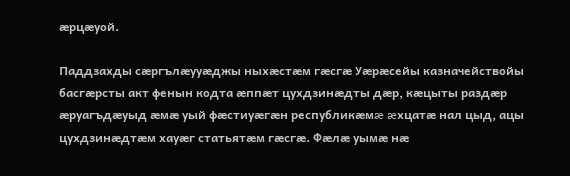æрцæуой.

Паддзахды сæргълæууæджы ныхæстæм гæсгæ Уæрæсейы казначействойы басгæрсты акт фенын кодта æппæт цухдзинæдты дæр, кæцыты раздæр æруагъдæуыд æмæ уый фæстиуæгæн республикæмæ æхцатæ нал цыд, ацы цухдзинæдтæм хауæг статьятæм гæсгæ. Фæлæ уымæ нæ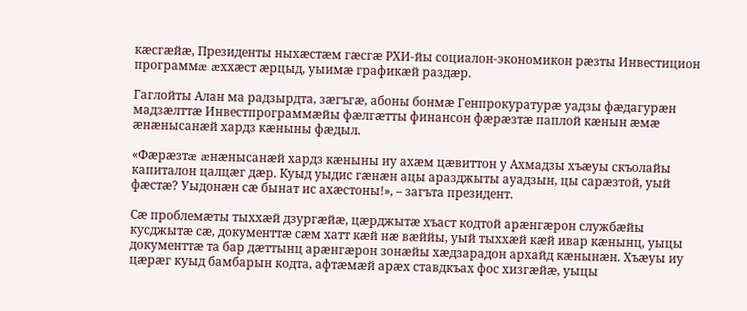кæсгæйæ, Президенты ныхæстæм гæсгæ РХИ-йы социалон-экономикон рæзты Инвестицион программæ æххæст æрцыд, уыимæ графикæй раздæр.

Гаглойты Алан ма радзырдта, зæгъгæ, абоны бонмæ Генпрокуратурæ уадзы фæдагурæн мадзæлттæ Инвестпрограммæйы фæлгæтты финансон фæрæзтæ паплой кæнын æмæ æнæнысанæй хардз кæныны фæдыл.

«Фæрæзтæ æнæнысанæй хардз кæныны иу ахæм цæвиттон у Ахмадзы хъæуы скъолайы капиталон цалцæг дæр. Куыд уыдис гæнæн ацы аразджыты ауадзын, цы сарæзтой, уый фæстæ? Уыдонæн сæ бынат ис ахæстоны!», – загъта президент.

Сæ проблемæты тыххæй дзургæйæ, цæрджытæ хъаст кодтой арæнгæрон службæйы кусджытæ сæ, документтæ сæм хатт кæй нæ вæййы, уый тыххæй кæй ивар кæнынц, уыцы документтæ та бар дæттынц арæнгæрон зонæйы хæдзарадон архайд кæнынæн. Хъæуы иу цæрæг куыд бамбарын кодта, афтæмæй арæх ставдкъах фос хизгæйæ, уыцы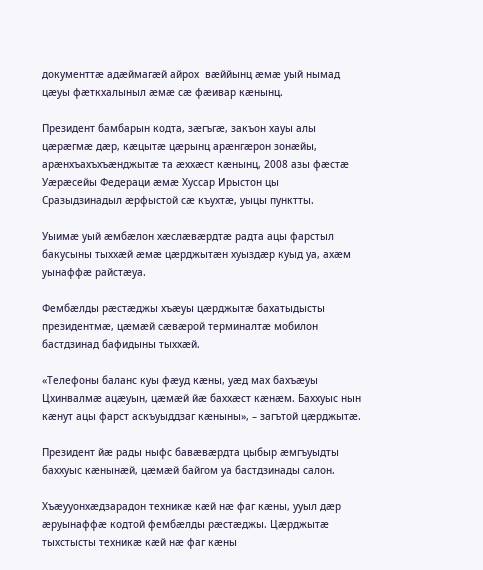документтæ адæймагæй айрох  вæййынц æмæ уый нымад цæуы фæткхалыныл æмæ сæ фæивар кæнынц.

Президент бамбарын кодта, зæгъгæ, закъон хауы алы цæрæгмæ дæр, кæцытæ цæрынц арæнгæрон зонæйы, арæнхъахъхъæнджытæ та æххæст кæнынц, 2008 азы фæстæ Уæрæсейы Федераци æмæ Хуссар Ирыстон цы Сразыдзинадыл æрфыстой сæ къухтæ, уыцы пунктты.

Уыимæ уый æмбæлон хæслæвæрдтæ радта ацы фарстыл бакусыны тыххæй æмæ цæрджытæн хуыздæр куыд уа, ахæм уынаффæ райстæуа.

Фембæлды рæстæджы хъæуы цæрджытæ бахатыдысты президентмæ, цæмæй сæвæрой терминалтæ мобилон бастдзинад бафидыны тыххæй.

«Телефоны баланс куы фæуд кæны, уæд мах бахъæуы Цхинвалмæ ацæуын, цæмæй йæ баххæст кæнæм. Баххуыс нын кæнут ацы фарст аскъуыддзаг кæныны», – загътой цæрджытæ.

Президент йæ рады ныфс бавæвæрдта цыбыр æмгъуыдты баххуыс кæнынæй, цæмæй байгом уа бастдзинады салон.

Хъæууонхæдзарадон техникæ кæй нæ фаг кæны, ууыл дæр æруынаффæ кодтой фембæлды рæстæджы. Цæрджытæ тыхстысты техникæ кæй нæ фаг кæны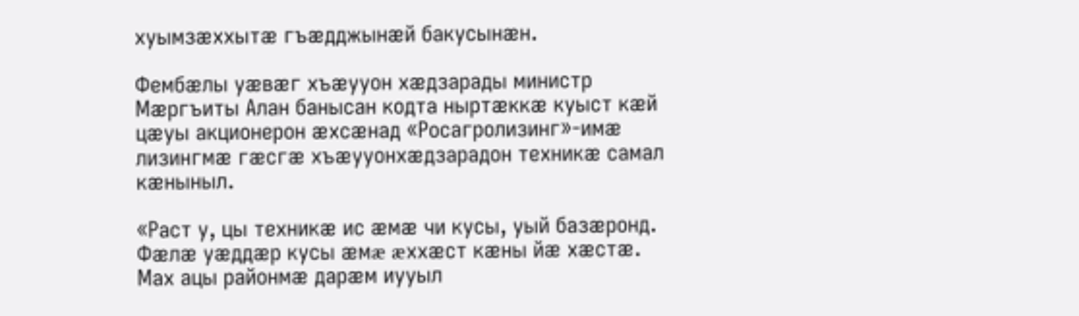хуымзæххытæ гъæдджынæй бакусынæн.

Фембæлы уæвæг хъæууон хæдзарады министр Мæргъиты Алан банысан кодта ныртæккæ куыст кæй цæуы акционерон æхсæнад «Росагролизинг»-имæ лизингмæ гæсгæ хъæууонхæдзарадон техникæ самал кæныныл.

«Раст у, цы техникæ ис æмæ чи кусы, уый базæронд. Фæлæ уæддæр кусы æмæ æххæст кæны йæ хæстæ. Мах ацы районмæ дарæм иууыл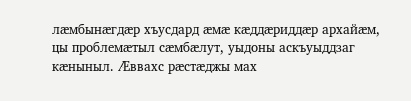лæмбынæгдæр хъусдард æмæ кæддæриддæр архайæм, цы проблемæтыл сæмбæлут, уыдоны аскъуыддзаг кæныныл. Æввахс рæстæджы мах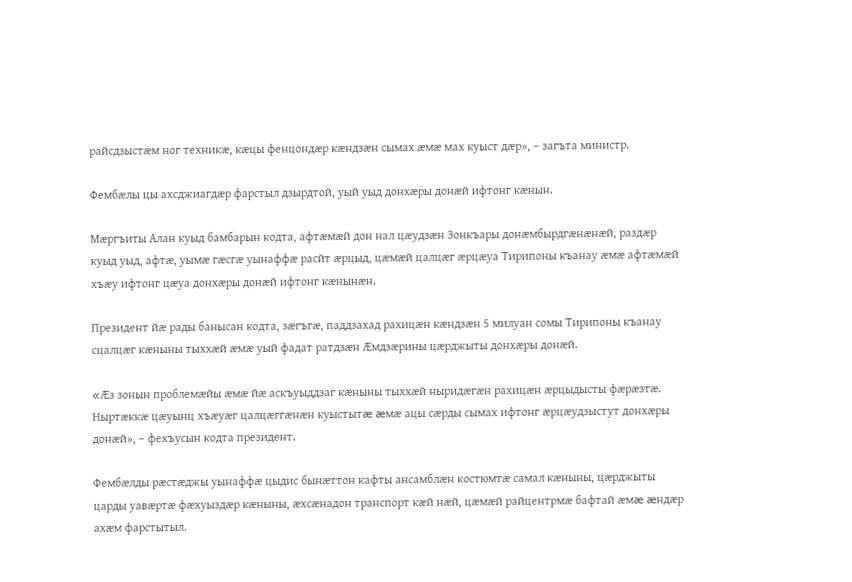райсдзыстæм ног техникæ, кæцы фенцондæр кæндзæн сымах æмæ мах куыст дæр», – загъта министр.

Фембæлы цы ахсджиагдæр фарстыл дзырдтой, уый уыд донхæры донæй ифтонг кæнын.

Мæргъиты Алан куыд бамбарын кодта, афтæмæй дон нал цæудзæн Зонкъары донæмбырдгæнæнæй, раздæр куыд уыд, афтæ, уымæ гæсгæ уынаффæ расйт æрцыд, цæмæй цалцæг æрцæуа Тирипоны къанау æмæ афтæмæй хъæу ифтонг цæуа донхæры донæй ифтонг кæнынæн.

Президент йæ рады банысан кодта, зæгъгæ, паддзахад рахицæн кæндзæн 5 милуан сомы Тирипоны къанау сцалцæг кæныны тыххæй æмæ уый фадат ратдзæн Æмдзæрины цæрджыты донхæры донæй.

«Æз зонын проблемæйы æмæ йæ аскъуыддзаг кæныны тыххæй ныридæгæн рахицæн æрцыдысты фæрæзтæ. Ныртæккæ цæуынц хъæуæг цалцæггæнæн куыстытæ æмæ ацы сæрды сымах ифтонг æрцæудзыстут донхæры донæй», – фехъусын кодта президент.

Фембæлды рæстæджы уынаффæ цыдис бынæттон кафты ансамблæн костюмтæ самал кæныны, цæрджыты царды уавæртæ фæхуыздæр кæныны, æхсæнадон транспорт кæй нæй, цæмæй райцентрмæ бафтай æмæ æндæр ахæм фарстытыл.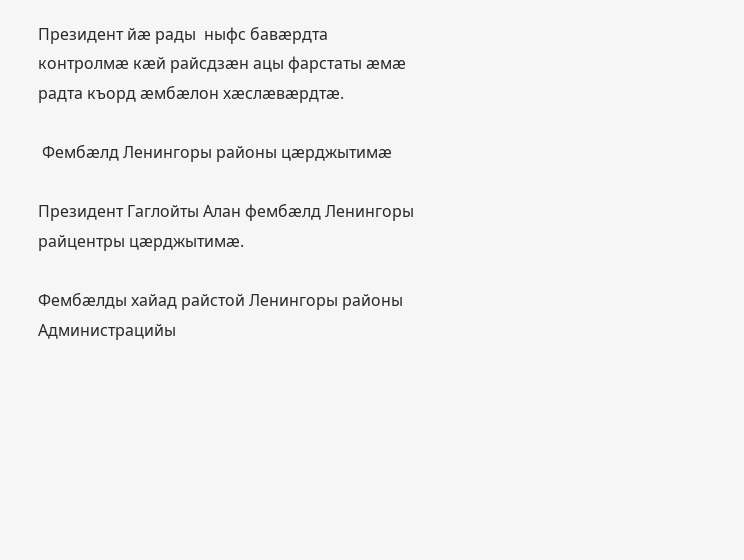Президент йæ рады  ныфс бавæрдта контролмæ кæй райсдзæн ацы фарстаты æмæ радта къорд æмбæлон хæслæвæрдтæ.

 Фембæлд Ленингоры районы цæрджытимæ

Президент Гаглойты Алан фембæлд Ленингоры райцентры цæрджытимæ.

Фембæлды хайад райстой Ленингоры районы Администрацийы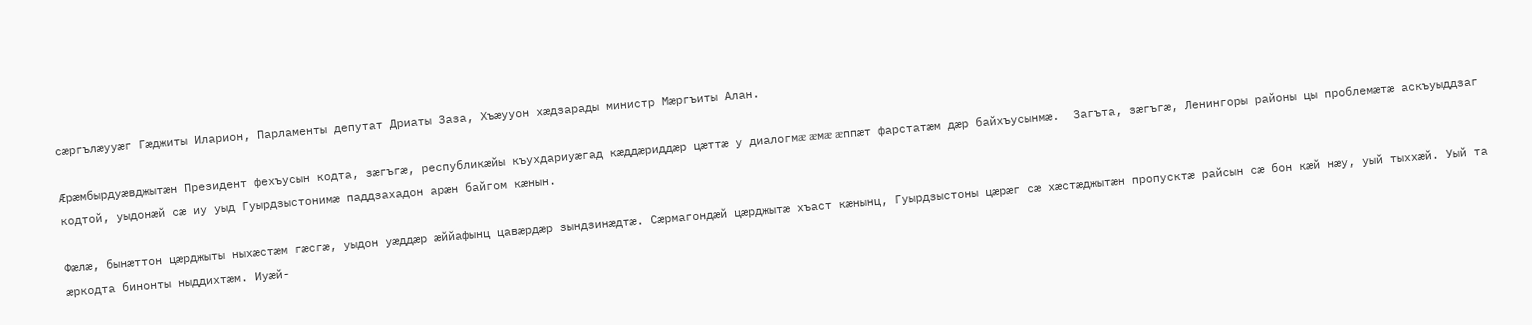сæргълæууæг Гæджиты Иларион, Парламенты депутат Дриаты Заза, Хъæууон хæдзарады министр Мæргъиты Алан.

Æрæмбырдуæвджытæн Президент фехъусын кодта, зæгъгæ, республикæйы къухдариуæгад кæддæриддæр цæттæ у диалогмæ æмæ æппæт фарстатæм дæр байхъусынмæ.  Загъта, зæгъгæ, Ленингоры районы цы проблемæтæ аскъуыддзаг кодтой, уыдонæй сæ иу уыд Гуырдзыстонимæ паддзахадон арæн байгом кæнын.

Фæлæ, бынæттон цæрджыты ныхæстæм гæсгæ, уыдон уæддæр æййафынц цавæрдæр зындзинæдтæ. Сæрмагондæй цæрджытæ хъаст кæнынц, Гуырдзыстоны цæрæг сæ хæстæджытæн пропусктæ райсын сæ бон кæй нæу, уый тыххæй. Уый та æркодта бинонты ныддихтæм. Иуæй-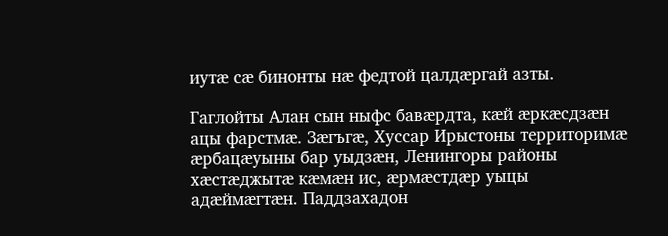иутæ сæ бинонты нæ федтой цалдæргай азты.

Гаглойты Алан сын ныфс бавæрдта, кæй æркæсдзæн ацы фарстмæ. Зæгъгæ, Хуссар Ирыстоны территоримæ æрбацæуыны бар уыдзæн, Ленингоры районы хæстæджытæ кæмæн ис, æрмæстдæр уыцы адæймæгтæн. Паддзахадон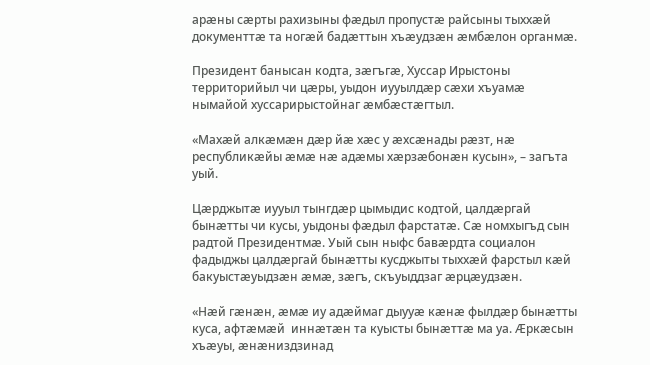арæны сæрты рахизыны фæдыл пропустæ райсыны тыххæй документтæ та ногæй бадæттын хъæудзæн æмбæлон органмæ.

Президент банысан кодта, зæгъгæ, Хуссар Ирыстоны территорийыл чи цæры, уыдон иууылдæр сæхи хъуамæ нымайой хуссарирыстойнаг æмбæстæгтыл.

«Махæй алкæмæн дæр йæ хæс у æхсæнады рæзт, нæ республикæйы æмæ нæ адæмы хæрзæбонæн кусын», – загъта уый.

Цæрджытæ иууыл тынгдæр цымыдис кодтой, цалдæргай бынæтты чи кусы, уыдоны фæдыл фарстатæ. Сæ номхыгъд сын радтой Президентмæ. Уый сын ныфс бавæрдта социалон фадыджы цалдæргай бынæтты кусджыты тыххæй фарстыл кæй бакуыстæуыдзæн æмæ, зæгъ, скъуыддзаг æрцæудзæн.

«Нæй гæнæн, æмæ иу адæймаг дыууæ кæнæ фылдæр бынæтты куса, афтæмæй  иннæтæн та куысты бынæттæ ма уа. Æркæсын хъæуы, æнæниздзинад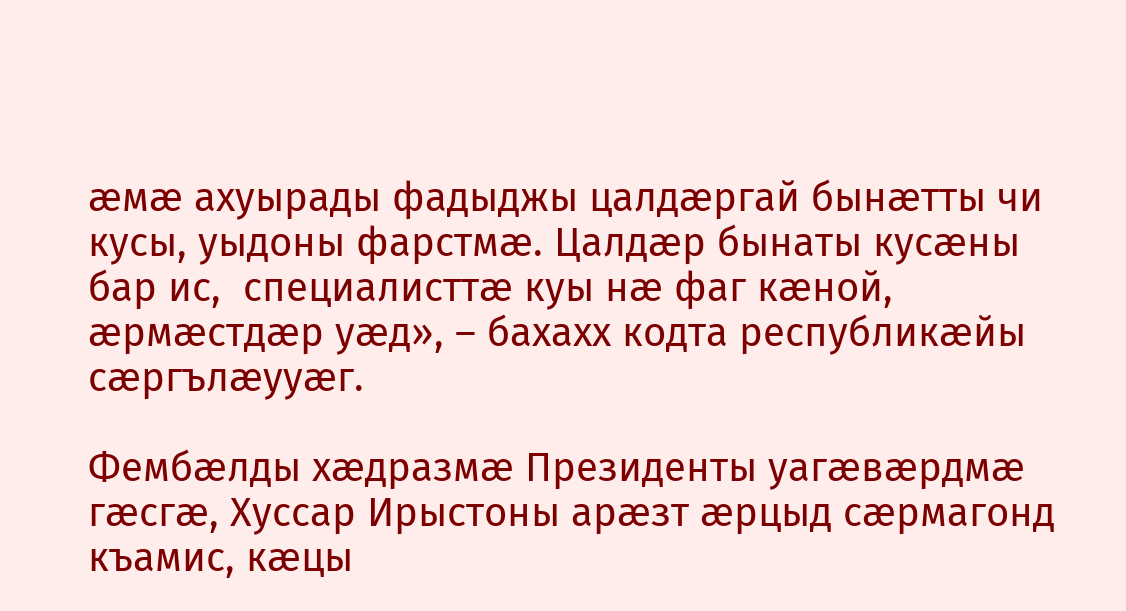æмæ ахуырады фадыджы цалдæргай бынæтты чи кусы, уыдоны фарстмæ. Цалдæр бынаты кусæны бар ис,  специалисттæ куы нæ фаг кæной, æрмæстдæр уæд», – бахахх кодта республикæйы сæргълæууæг.

Фембæлды хæдразмæ Президенты уагæвæрдмæ гæсгæ, Хуссар Ирыстоны арæзт æрцыд сæрмагонд къамис, кæцы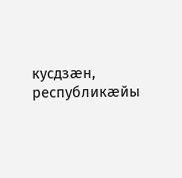кусдзæн, республикæйы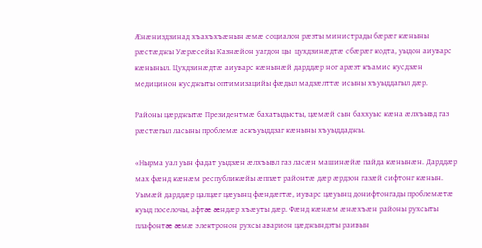Æнæниздзинад хъахъхъæнын æмæ социалон рæзты министрады бæрæг кæныны рæстæджы Уæрæсейы Казнæйон уагдон цы  цухдзинæдтæ сбæрæг кодта, уыдон аиуварс кæныныл. Цухдзинæдтæ аиуварс кæнынæй дарддæр ног арæзт къамис кусдзæн медицинон кусджыты оптимизацийы фæдыл мадзæлттæ исыны хъуыддагыл дæр.

Районы цæрджытæ Президентмæ бахатыдысты, цæмæй сын баххуыс кæна æлхъывд газ рæстæгыл ласыны проблемæ аскъуыддзаг кæныны хъуыддаджы.

«Нырма уал уын фадат уыдзæн æлхъывл газ ласæн машинæйæ пайда кæнынæн. Дарддæр мах фæнд кæнæм республикæйы æппæт районтæ дæр æрдзон газæй сифтонг кæнын. Уымæй дарддæр цалцæг цæуынц фæндæгтæ, иуварс цæуынц донифтонгады проблемæтæ куыд поселочы, афтæ æндæр хъæуты дæр. Фæнд кæнæм æнæхъæн районы рухсыты плафонтæ æмæ электронон рухсы аварион цæджындзты раивын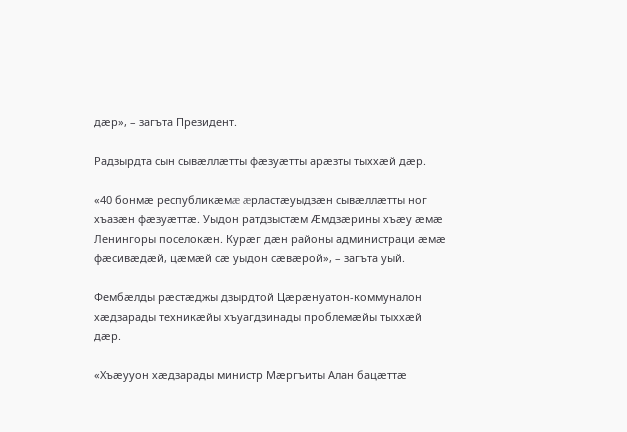дæр», – загъта Президент.

Радзырдта сын сывæллæтты фæзуæтты арæзты тыххæй дæр.

«40 бонмæ республикæмæ æрластæуыдзæн сывæллæтты ног хъазæн фæзуæттæ. Уыдон ратдзыстæм Æмдзæрины хъæу æмæ Ленингоры поселокæн. Курæг дæн районы администраци æмæ фæсивæдæй, цæмæй сæ уыдон сæвæрой», – загъта уый.

Фембæлды рæстæджы дзырдтой Цæрæнуатон-коммуналон хæдзарады техникæйы хъуагдзинады проблемæйы тыххæй дæр.

«Хъæууон хæдзарады министр Мæргъиты Алан бацæттæ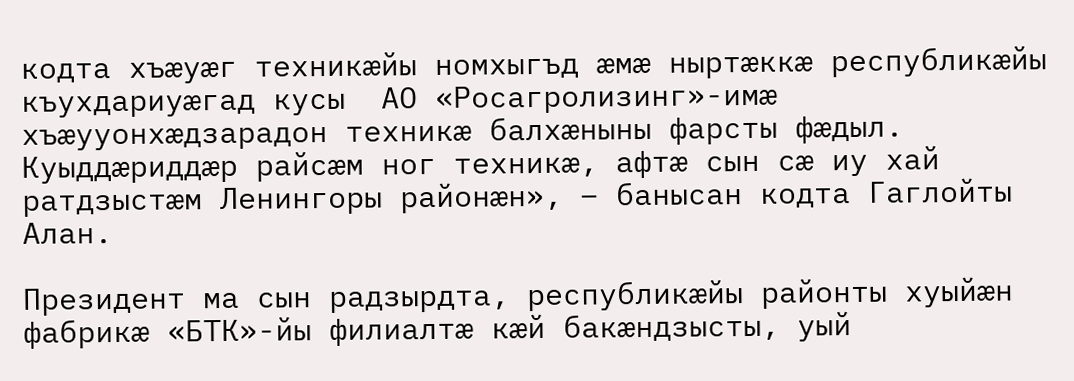кодта хъæуæг техникæйы номхыгъд æмæ ныртæккæ республикæйы къухдариуæгад кусы  АО «Росагролизинг»-имæ хъæууонхæдзарадон техникæ балхæныны фарсты фæдыл. Куыддæриддæр райсæм ног техникæ, афтæ сын сæ иу хай ратдзыстæм Ленингоры районæн», – банысан кодта Гаглойты Алан.

Президент ма сын радзырдта, республикæйы районты хуыйæн фабрикæ «БТК»-йы филиалтæ кæй бакæндзысты, уый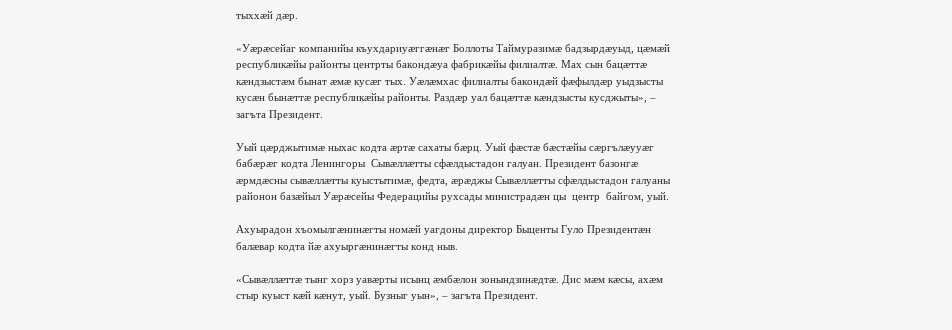тыххæй дæр.

«Уæрæсейаг компанийы къухдариуæггæнæг Боллоты Таймуразимæ бадзырдæуыд, цæмæй республикæйы районты центрты бакондæуа фабрикæйы филиалтæ. Мах сын бацæттæ кæндзыстæм бынат æмæ кусæг тых. Уæлæмхас филиалты бакондæй фæфылдæр уыдзысты кусæн бынæттæ республикæйы районты. Раздæр уал бацæттæ кæндзысты кусджыты», – загъта Президент.

Уый цæрджытимæ ныхас кодта æртæ сахаты бæрц. Уый фæстæ бæстæйы сæргълæууæг бабæрæг кодта Ленингоры  Сывæллæтты сфæлдыстадон галуан. Президент базонгæ æрмдæсны сывæллæтты куыстытимæ, федта, æрæджы Сывæллæтты сфæлдыстадон галуаны районон базæйыл Уæрæсейы Федерацийы рухсады министрадæн цы  центр  байгом, уый.

Ахуырадон хъомылгæнинæгты номæй уагдоны директор Быценты Гуло Президентæн балæвар кодта йæ ахуыргæнинæгты конд ныв.

«Сывæллæттæ тынг хорз уавæрты исынц æмбæлон зонындзинæдтæ. Дис мæм кæсы, ахæм стыр куыст кæй кæнут, уый. Бузныг уын», – загъта Президент.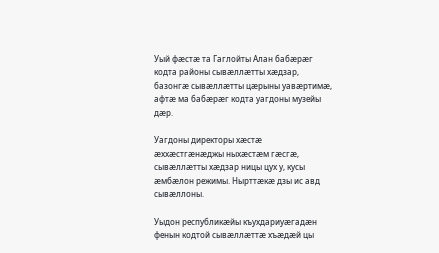Уый фæстæ та Гаглойты Алан бабæрæг кодта районы сывæллæтты хæдзар, базонгæ сывæллæтты цæрыны уавæртимæ, афтæ ма бабæрæг кодта уагдоны музейы дæр.

Уагдоны директоры хæстæ æххæстгæнæджы ныхæстæм гæсгæ, сывæллæтты хæдзар ницы цух у, кусы æмбæлон режимы. Нырттæкæ дзы ис авд сывæллоны.

Уыдон республикæйы къухдариуæгадæн фенын кодтой сывæллæттæ хъæдæй цы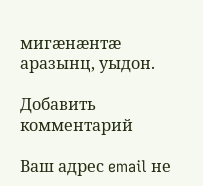мигæнæнтæ аразынц, уыдон.

Добавить комментарий

Ваш адрес email не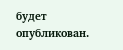будет опубликован.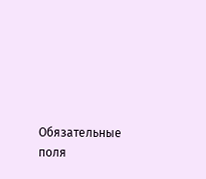Обязательные поля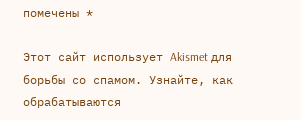помечены *

Этот сайт использует Akismet для борьбы со спамом. Узнайте, как обрабатываются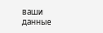ваши данные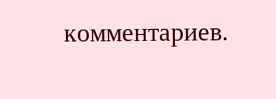комментариев.